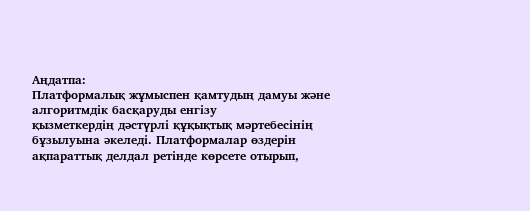Аңдатпа:
Платформалық жұмыспен қамтудың дамуы жəне алгоритмдік басқаруды енгізу
қызметкердің дəстүрлі құқықтық мəртебесінің бұзылуына əкеледі. Платформалар өздерін
ақпараттық делдал ретінде көрсете отырып,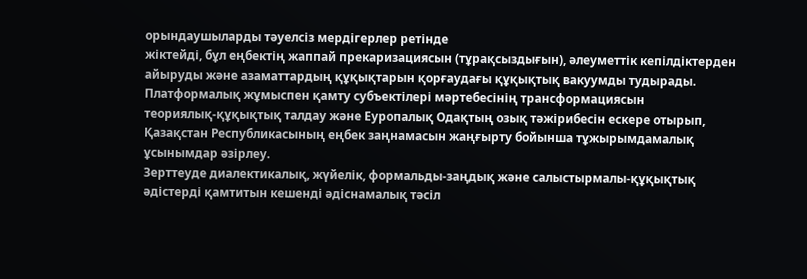орындаушыларды тəуелсіз мердігерлер ретінде
жіктейді, бұл еңбектің жаппай прекаризациясын (тұрақсыздығын), əлеуметтік кепілдіктерден
айыруды жəне азаматтардың құқықтарын қорғаудағы құқықтық вакуумды тудырады.
Платформалық жұмыспен қамту субъектілері мəртебесінің трансформациясын
теориялық-құқықтық талдау жəне Еуропалық Одақтың озық тəжірибесін ескере отырып,
Қазақстан Республикасының еңбек заңнамасын жаңғырту бойынша тұжырымдамалық
ұсынымдар əзірлеу.
Зерттеуде диалектикалық, жүйелік, формальды-заңдық жəне салыстырмалы-құқықтық
əдістерді қамтитын кешенді əдіснамалық тəсіл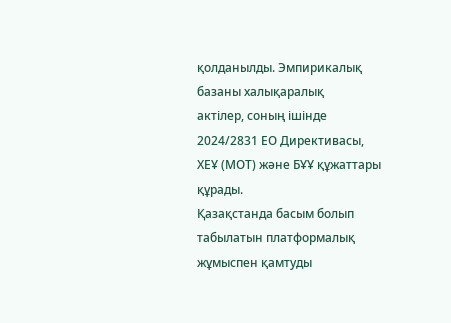қолданылды. Эмпирикалық базаны халықаралық
актілер, соның ішінде 2024/2831 ЕО Директивасы, ХЕҰ (МОТ) жəне БҰҰ құжаттары құрады.
Қазақстанда басым болып табылатын платформалық жұмыспен қамтуды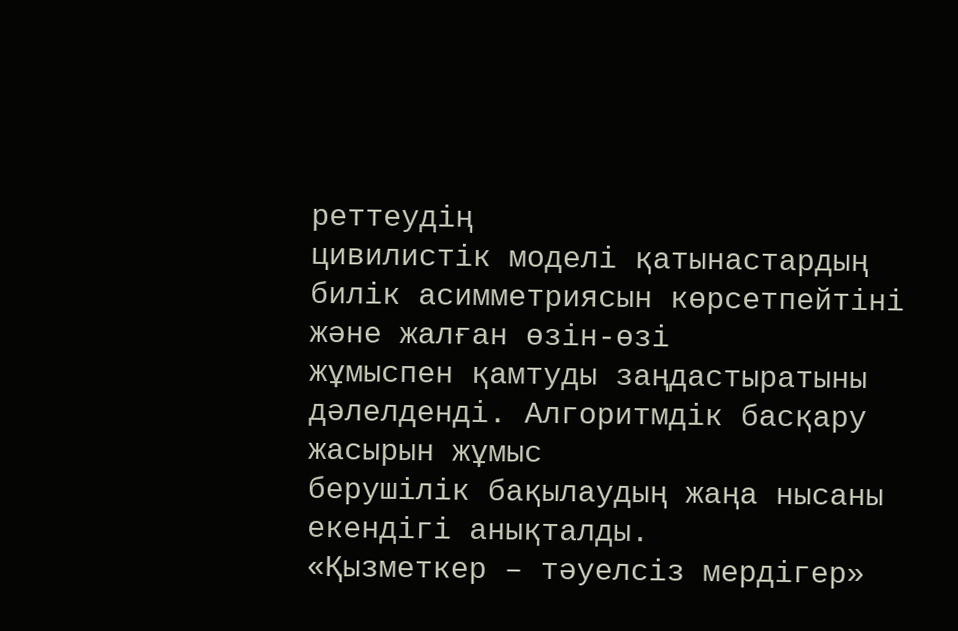реттеудің
цивилистік моделі қатынастардың билік асимметриясын көрсетпейтіні жəне жалған өзін-өзі
жұмыспен қамтуды заңдастыратыны дəлелденді. Алгоритмдік басқару жасырын жұмыс
берушілік бақылаудың жаңа нысаны екендігі анықталды.
«Қызметкер – тəуелсіз мердігер»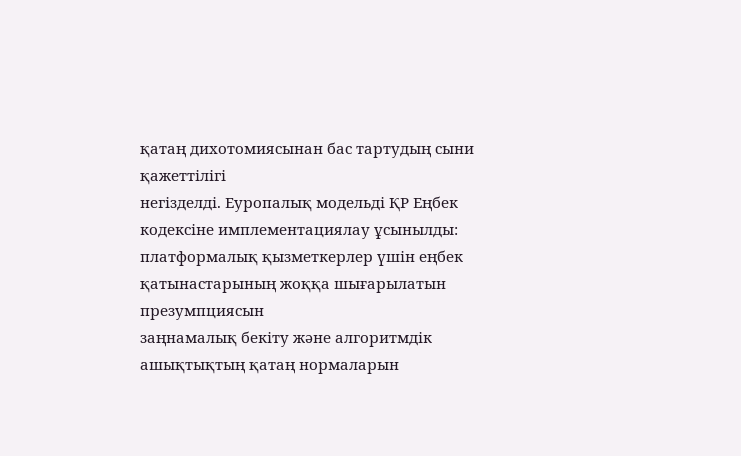қатаң дихотомиясынан бас тартудың сыни қажеттілігі
негізделді. Еуропалық модельді ҚР Еңбек кодексіне имплементациялау ұсынылды:
платформалық қызметкерлер үшін еңбек қатынастарының жоққа шығарылатын презумпциясын
заңнамалық бекіту жəне алгоритмдік ашықтықтың қатаң нормаларын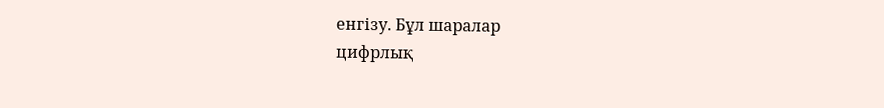енгізу. Бұл шаралар
цифрлық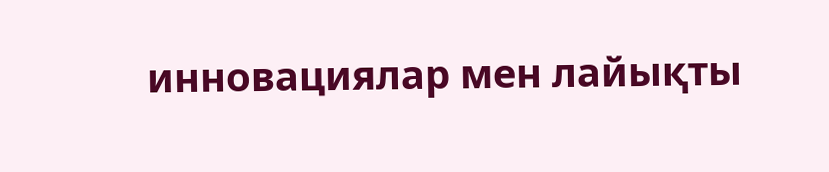инновациялар мен лайықты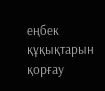еңбек құқықтарын қорғау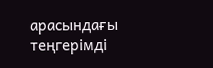арасындағы теңгерімді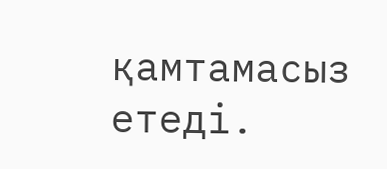қамтамасыз етеді.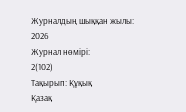Журналдың шыққан жылы:
2026
Журнал нөмірі:
2(102)
Тақырып: Құқық
Қазақ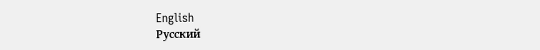English
Русский